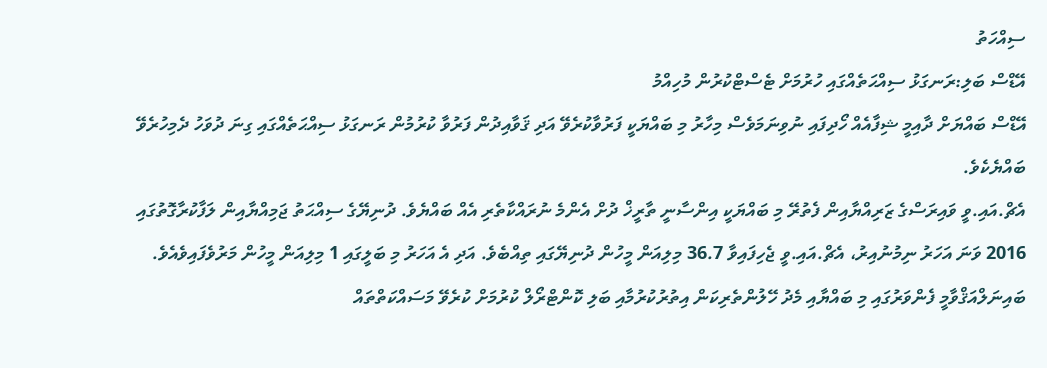ސިއްހަތު
އޭޑްސް ބަލި:ރަނގަޅު ސިއްޙަތެއްގައި ހުރުމަށް ޓެސްޓްކުރުން މުހިއްމު
އޭޑްސް ބައްޔަށް ދާއިމީ ޝިފާއެއް ހޯދިފައި ނުވިނަމަވެސް މިހާރު މި ބައްޔަކީ ފަރުވާކުރެވޭ އަދި ޤަވާއިދުން ފަރުވާ ކުރުމުން ރަނގަޅު ސިއްޙަތެއްގައި ގިނަ ދުވަހު ދެމިހުރެވޭ ބައްޔެކެވެ.
އެޗް.އައި.ވީ ވައިރަސްގެ ޒަރިއްޔާއިން ފެތުރޭ މި ބައްޔަކީ އިންސާނީ ތާރީޚް ދުށް އެންމެ ނުރައްކާތެރި އެއް ބައްޔެވެ. ދުނިޔޭގެ ސިއްޙަތު ޖަމިއްޔާއިން ލަފާކުރާގޮތުގައި 2016 ވަނަ އަހަރު ނިމުނުއިރު، އެޗް.އައި.ވީ ޖެހިފައިވާ 36.7 މިލިއަން މީހުން ދުނިޔޭގައި ތިއްބެވެ. އަދި އެ އަހަރު މި ބަލީގައި 1 މިލިއަން މީހުން މަރުވެފައިވެއެވެ. ބައިނަލްއަޤްވާމީ ފެންވަރުގައި މި ބައްޔާއި މެދު ހޭލުންތެރިކަން އިތުރުކުރުމާއި ބަލި ކޮންޓްރޯލް ކުރުމަށް ކުރެވޭ މަސައްކަތްތައް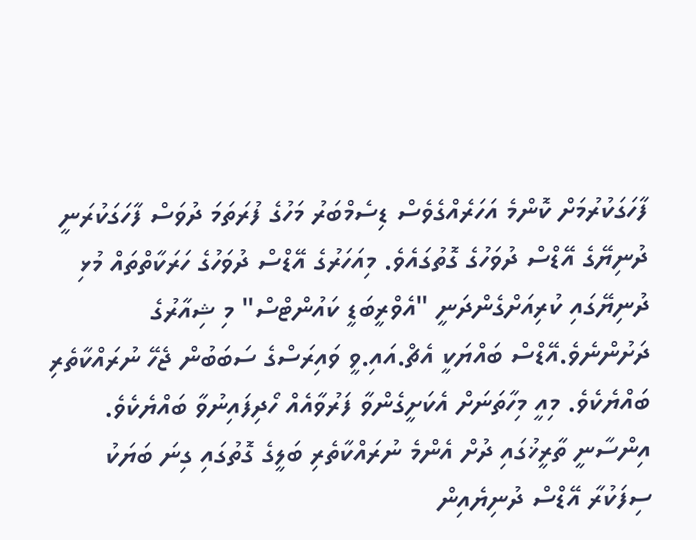ފާހަގަކުރުމަށް ކޮންމެ އަހަރެއްގެވެސް ޑިސެމްބަރު މަހުގެ ފުރަތަމަ ދުވަސް ފާހަގަކުރަނީ ދުނިޔޭގެ އޭޑްސް ދުވަހުގެ ގޮތުގައެވެ. މިއަހަރުގެ އޭޑްސް ދުވަހުގެ ހަރަކާތްތައް މުޅި ދުނިޔޭގައި ކުރިއަށްގެންދަނީ "އެވްރީބަޑީ ކައުންޓްސް" މި ޝިއާރުގެ ދަށުންނެވެ.އޭޑްސް ބައްޔަކީ އެޗް.އައި.ވީ ވައިރަސްގެ ސަބަބުން ޖެހޭ ނުރައްކާތެރި ބައްޔެކެވެ. މިއީ މިހާތަނަށް އެކަށީގެންވާ ފަރުވާއެއް ހޯދިފައިނުވާ ބައްޔެކެވެ. އިންސާނީ ތާރީޚުގައި ދުށް އެންމެ ނުރައްކާތެރި ބަލީގެ ގޮތުގައި ގިނަ ބަޔަކު ސިފަކުރާ އޭޑްސް ދުނިޔެއިން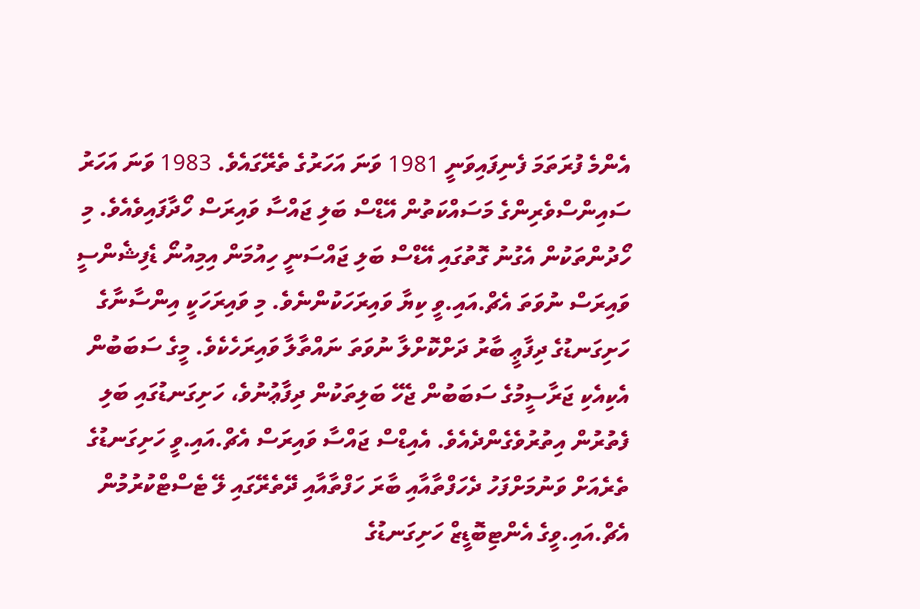އެންމެ ފުރަތަމަ ފެނިފައިވަނީ 1981 ވަނަ އަހަރުގެ ތެރޭގައެވެ. 1983 ވަނަ އަހަރު ސައިންސްވެރިންގެ މަސައްކަތުން އޭޑްސް ބަލި ޖައްސާ ވައިރަސް ހޯދާފައިވެއެވެ. މި ހޯދުންތަކުން އެގުނު ގޮތުގައި އޭޑްސް ބަލި ޖައްސަނީ ހިއުމަން އިމިއުނޯ ޑެފިޝެންސީ ވައިރަސް ނުވަތަ އެޗް.އައި.ވީ ކިޔާ ވައިރަހަކުންނެވެ. މި ވައިރަހަކީ އިންސާނާގެ ހަށިގަނޑުގެ ދިފާޢީ ބާރު ދަށްކޮށްލާ ނުވަތަ ނައްތާލާ ވައިރަހެކެވެ. މީގެ ސަބަބުން އެކިއެކި ޖަރާސީމުގެ ސަބަބުން ޖެހޭ ބަލިތަކުން ދިފާޢުނުވެ، ހަށިގަނޑުގައި ބަލި ފެތުރުން އިތުރުވެގެންދެއެވެ. އެއިޑްސް ޖައްސާ ވައިރަސް އެޗް.އައި.ވީ ހަށިގަނޑުގެ ތެރެއަށް ވަނުމަށްފަހު ދެހަފްތާއާއި ބާރަ ހަފްތާއާއި ދޭތެރޭގައި ލޭ ޓެސްޓްކުރުމުން އެޗް.އައި.ވީގެ އެންޓިބޮޑީޒް ހަށިގަނޑުގެ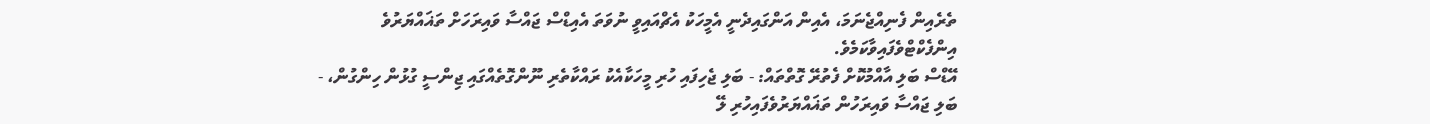ތެރެއިން ފެނިއްޖެނަމަ، އެއިން އަންގައިދެނީ އެމީހަކު އެޗްއައިވީ ނުވަތަ އެއިޑްސް ޖައްސާ ވައިރަހަށް ތަޣައްޔަރުވެ އިންފެކްޓްވެފައިވާކަމެވެ.
އޭޑްސް ބަލި އާއްމުކޮށް ފެތުރޭ ގޮތްތައް: - ބަލި ޖެހިފައި ހުރި މީހަކާއެކު ރައްކާތެރި ނޫންގޮތެއްގައި ޖިންސީ ގުޅުން ހިންގުން، - ބަލި ޖައްސާ ވައިރަހުން ތަޣައްޔަރުވެފައިހުރި ލޭ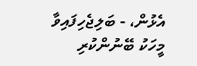އެޅުން، - ބަލިޖެހިފައިވާ މީހަކު ބޭނުންކުރި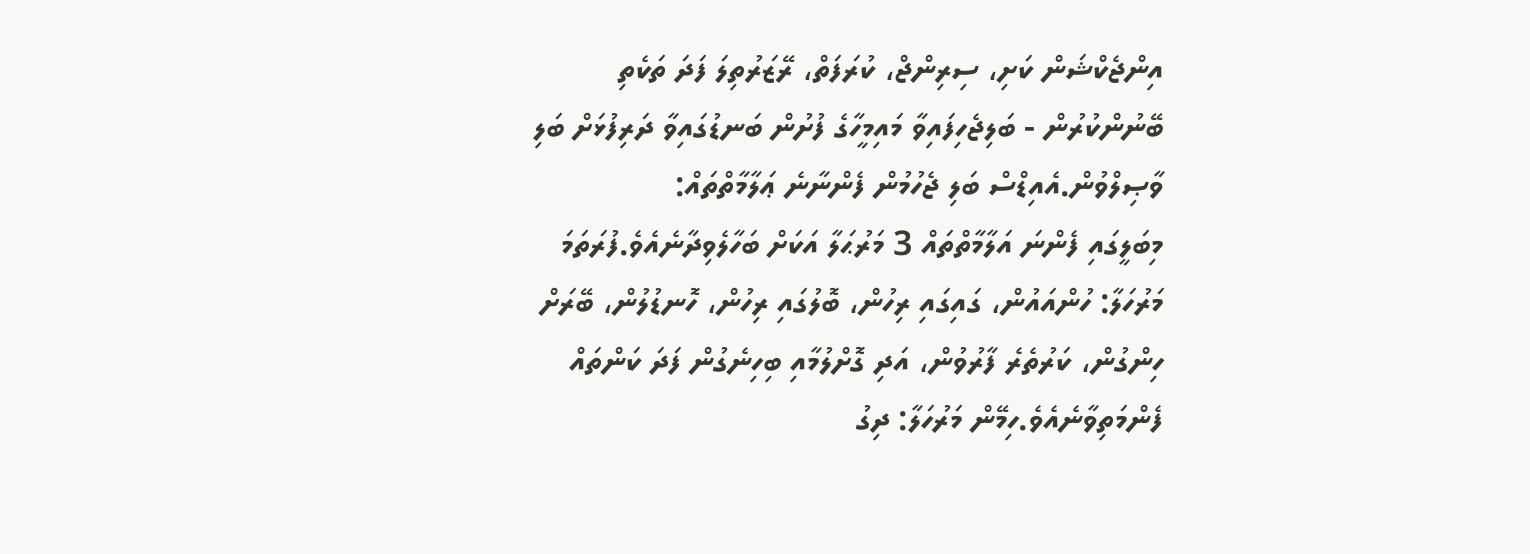އިންޖެކްޝަން ކަށި، ސިރިންޖް، ކުރަފަތް، ރޭޒަރުތިލަ ފަދަ ތަކެތި ބޭނުންކުރުން - ބަލިޖެހިފައިވާ މައިމީހާގެ ފުށުން ބަނޑުގައިވާ ދަރިފުޅަށް ބަލި ވާޞިލްވުން.އެއިޑްސް ބަލި ޖެހުމުން ފެންނާނެ ޢަލާމާތްތައް:
މިބަލީގައި ފެންނަ އަލާމާތްތައް 3 މަރުޙަލާ އަކަށް ބަހާލެވިދާނެއެވެ.ފުރަތަމަ މަރުހަލާ: ހުންއައުން، ގައިގައި ރިހުން، ބޮލުގައި ރިހުން، ހޮނޑުލުން، ބޭރަށް ހިންގުން، ކަރުތެރެ ފާރުވުން، އަދި ގޮށްލުމާއި ބިހިނެގުން ފަދަ ކަންތައް ފެންމަތިވާނެއެވެ.ހިމޭން މަރުހަލާ: ދިގު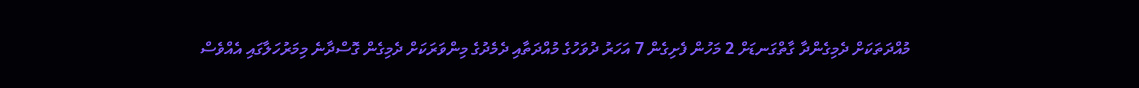މުއްދަތަކަށް ދެމިގެންދާ ގާތްގަނޑަށް 2 މަހުން ފެށިގެން 7 އަހަރު ދުވަހުގެ މުއްދަތާއި ދެމެދުގެ މިންވަރަކަށް ދެމިގެން ގޮސްދާނެ މިމަރުހަލާގައި އެއްވެސް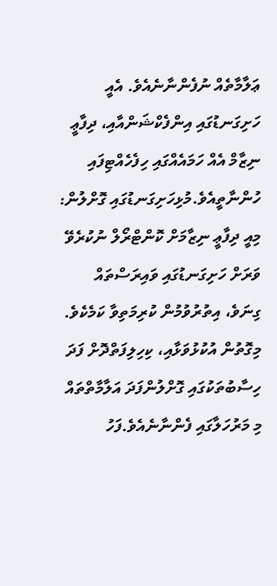ޢަލާމާތެއް ނުފެންނާނެއެވެ. އެއީ ހަށިގަނޑުގައި އިންފެކްޝަންއާއި، ދިފާޢީ ނިޒާމް އެއް ހަމައެއްގައި ހިފެހެއްޓިފައި ހުންނާތީއެވެ.މުޅިހަށިގަނޑުގައި ގޮށްލުން: މިއީ ދިފާޢީ ނިޒާމަށް ކޮންޓްރޯލް ނުކުރެވޭ ވަރަށް ހަށިގަނޑުގައި ވައިރަސްތައް ގިނަވެ، އިތުރުވުމުން ކުރިމަތިވާ ކަމެކެވެ. މިގޮތުން އުކުޅުވަޅާއި، ކިހިލިފަތްދޮށް ފަދަ ހިސާބުތަކުގައި ގޮށްލުންފަދަ އަލާމާތްތައް މި މަރުހަލާގައި ފެންނާނެއެވެ.ފަހު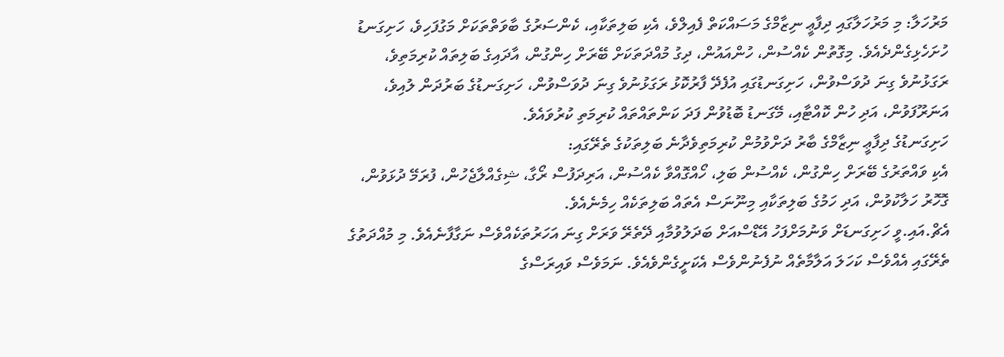މަރުހަލާ: މި މަރުހަލާގައި ދިފާޢީ ނިޒާމްގެ މަސައްކަތް ފެއިލްވެ، އެކި ބަލިތަކާއި، ކެންސަރުގެ ބާވަތްތަކަށް މަގުފަހިވެ، ހަށިގަނޑު ހުށަހެޅިގެންދެއެވެ. މިގޮތުން ކެއްސުން، ހުންއައުން، ދިގު މުއްދަތަކަށް ބޭރަށް ހިންގުން، އާދައިގެ ބަލިތައް ކުރިމަތިވެ، ރަގަޅުނުވެ ގިނަ ދުވަސްވުން، ހަށިގަނޑުގައި އުފެދޭ ފާރުކޮޅު ރަގަޅުނުވެ ގިނަ ދުވަސްވުން، ހަށިގަނޑުގެ ބަރުދަން ލުއިވެ، އަނަރޫފަވުން، އަދި ހުން ކޮއްޓާއި، މޭގަނޑު ބޮޑުވުން ފަދަ ކަންތައްތައް ކުރިމަތި ކުރުވައެވެ.
ހަށިގަނޑުގެ ދިފާޢީ ނިޒާމްގެ ބާރު ދަށްވުމުން ކުރިމަތިވެދާނެ ބަލިތަކުގެ ތެރޭގައި:
އެކި ވައްތަރުގެ ބޭރަށް ހިންގުން، ކެއްސުން ބަލި، ހޯއްގޮއްވާ ކެއްސުން، އަރިދަފުސް ރޯގާ، ޝިގެއްލާޖެހުން، ފުރަމޭ ދުޅަވުން، ގޮހޮރު ހަލާކުވުން، އަދި ހަމުގެ ބަލިތަކާއި މިނޫނަސް އެތައް ބަލިތަކެއް ހިމެނެއެވެ.
އެޗް.އައި.ވީ ހަށިގަނޑަށް ވަނުމަށްފަހު އޭޑްސްއަށް ބަދަލުވުމާއި ދޭތެރޭ ވަރަށް ގިނަ އަހަރުތަކެއްވެސް ނަގާފާނެއެވެ. މި މުއްދަތުގެ ތެރޭގައި އެއްވެސް ކަހަލަ އަލާމާތެއް ނުފެނުންވެސް އެކަށީގެންވެއެވެ. ނަމަވެސް ވައިރަސްގެ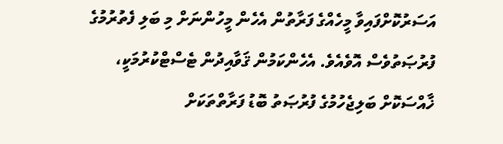އަސަރުކޮށްފައިވާ މީހެއްގެ ފަރާތުން އެހެން މީހުންނަށް މި ބަލި ފެތުރުމުގެ ފުރުޞަތުވެސް އޮވެއެވެ. އެހެންކަމުން ޤަވާއިދުން ޓެސްޓްކުރުމަކީ، ޚާއްސަކޮށް ބަލިޖެހުމުގެ ފުރުޞަތު ބޮޑު ފަރާތްތަކަށް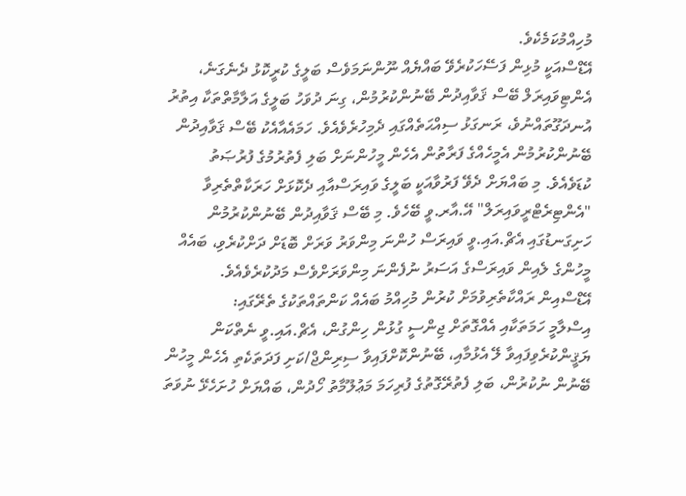މުހިއްމުކަމެކެވެ.
އޭޑްސްއަކީ މުޅިން ފަސޭހަކުރެވޭ ބައްޔެއް ނޫންނަމަވެސް ބަލީގެ ކުރީކޮޅު ދެނެގަނެ، އެންޓިވައިރަލް ބޭސް ޤަވާއިދުން ބޭނުންކުރުމުން، ގިނަ ދުވަހު ބަލީގެ އަލާމާތްތަކާ އިތުރު އުނދަގޫތައްނުވެ، ރަނގަޅު ސިއްޙަތެއްގައި ދެމިހުރެވެއެވެ. ހަމައެއާއެކު ބޭސް ޤަވާއިދުން ބޭނުންކުރުމުން އެމީހެއްގެ ފަރާތުން އެހެން މީހުންނަށް ބަލި ފެތުރުމުގެ ފުރުޞަތު ކުޑަވެއެވެ. މި ބައްޔަށް ދެވޭ ފަރުވާއަކީ ބަލީގެ ވައިރަސްއާއި ދެކޮޅަށް ހަރަކާތްތެރިވާ "އެންޓިރެޓްރީވައިރަލް" އޭ.އާރ.ވީ ބޭހެވެ. މި ބޭސް ޤަވާއިދުން ބޭނުންކުރުމުން ހަށިގަނޑުގައި އެޗް.އައި.ވީ ވައިރަސް ހުންނަ މިންވަރު ވަރަށް ބޮޑަށް ދަށްކުރެވި، ބައެއް މީހުންގެ ލެއިން ވައިރަސްގެ އަސަރު ނުފެންނަ މިންވަރަށްވެސް މަދުކުރެވެއެވެ.
އޭޑްސްއިން ރައްކާތެރިވުމަށް ކުރުން މުހިއްމު ބައެއް ކަންތައްތަކުގެ ތެރޭގައި:
އިސްލާމީ ހަމަތަކާއި އެއްގޮތަށް ޖިންސީ ގުޅުން ހިންގުން، އެޗް.އައި.ވީ ނެތްކަން ޔަޤީންކުރެވިފައިވާ ލޭ އެޅުމާއި، ބޭނުންކޮށްފައިވާ ސިރިންޖް/ކަށި ފަދަތަކެތި އެހެން މީހުން ބޭނުން ނުކުރުން، ބަލި ފެތުރޭގޮތުގެ ފުރިހަމަ މަޢުލޫމާތު ހޯދުން، ބައްޔަށް ހުށަހެޅޭ ނުވަތަ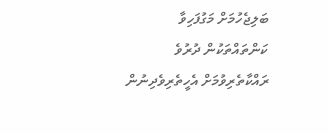ބަލިޖެހުމަށް މަގުފަހިވާ ކަންތައްތަކުން ދުރުވެ ރައްކާތެރިވުމަށް އެހީތެރިވެދިނުން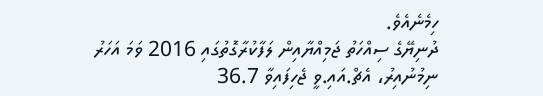ހިމެނެއެވެ.
ދުނިޔޭގެ ސިއްހަތު ޖަމިއްޔާއިން ލަފާކުރާގޮތުގައި 2016 ވަމަ އަހަރު ނިމުނުއިރު، އެޗް.އައި.ވީ ޖެހިފައިވާ 36.7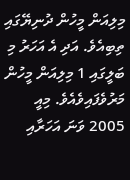މިލިއަން މީހުން ދުނިޔޭގައި ތިބިއެވެ. އަދި އެ އަހަރު މި ބަލީގައި 1 މިލިއަން މީހުން މަރުވެފައިވެއެވެ. މިއީ 2005 ވަނަ އަހަރާއި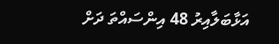އަޅާބަލާއިރު 48 އިންސައްތަ ދަށް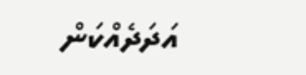އަދަދެއްކަން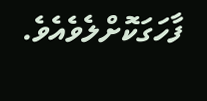ފާހަގަކޮށްލެވެއެވެ.